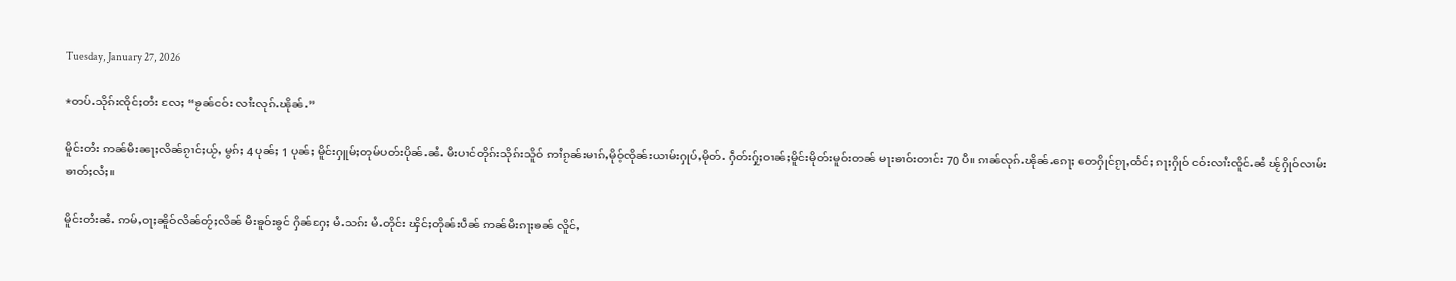Tuesday, January 27, 2026

*တပ်ႉသိုၵ်းၸိုင်ႈတႆး လႄႈ “ၶႂၼ်ငဝ်း လၢႆးလုၵ်ႉၽိုၼ်ႉ”

မိူင်းတႆး ဢၼ်မီးၼႃႈလိၼ်ၵႂၢင်ႈယႂ်ႇ မွၵ်ႈ 4 ပုၼ်ႈ 1 ပုၼ်ႈ မိူင်းႁူမ်ႈတုမ်ပတ်းပိုၼ်ႉၼႆႉ မီးပၢင်တိုၵ်းသိုၵ်းသိူဝ် ဢၢႆၵႂၼ်းမၢၵ်ႇမိုဝ့်ၸိုၼ်းယၢမ်းႁုပ်ႇမိုတ်ႉ ႁဵတ်းႁႂ်ႈဝၢၼ်ႈမိူင်းမိုတ်းမူဝ်းတၼ် မႃးၶၢဝ်းတၢင်း 70 ပီ။ ၵၢၼ်လုၵ်ႉၽိုၼ်ႉၵေႃႈ တေႁိုင်ၵႂႃႇထႅင်ႈ ၵႃႈႁိုဝ် ငဝ်းလၢႆးၸိူင်ႉၼႆ ၽႂ်ႁိုဝ်လၢမ်းၶၢတ်ႈလႆႈ။

မိူင်းတႆးၼႆႉ ဢမ်ႇဝႃႈၼိူဝ်လိၼ်တႂ်ႈလိၼ် မီးၶူဝ်းၶွင် ႁိၼ်ႁႄႈ မႆႉသၵ်း မႆႉတိုင်း ၾိင်ႈတိုၼ်းပဵၼ် ဢၼ်မီးၵႃႈၶၼ် လိူင်ႇ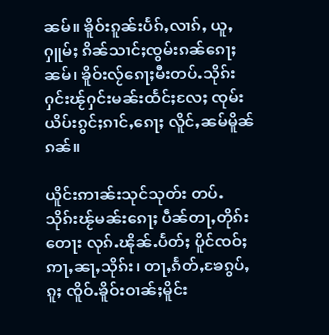ၼမ်။ ၶိူဝ်းၵူၼ်းပႅၵ်ႇလၢၵ်ႇ ယူႇႁူမ်ႈ ၵိၼ်သၢင်ႈၸွမ်းၵၼ်ၵေႃႈၼမ်၊ ၶိူဝ်းလႂ်ၵေႃႈမီးတပ်ႉသိုၵ်း ႁင်းၽႂ်ႁင်းမၼ်းထႅင်ႈလႄႈ ၸုမ်းယိပ်းၵွင်ႈၵၢင်ႇၵေႃႈ လိူင်ႇၼမ်မိူၼ်ၵၼ်။

ယိူင်းဢၢၼ်းသုင်သုတ်း တပ်ႉသိုၵ်းၽႂ်မၼ်းၵေႃႈ ပဵၼ်တႃႇတိုၵ်းတေႃး လုၵ်ႉၽိုၼ်ႉပႅတ်ႈ ပိူင်ၸဝ်ႈဢႃႇၼႃႇသိုၵ်း၊ တႃႇၵႅတ်ႇၶႄၵွပ်ႇၵူႈ ၸိူဝ်ႉၶိူဝ်းဝၢၼ်ႈမိူင်း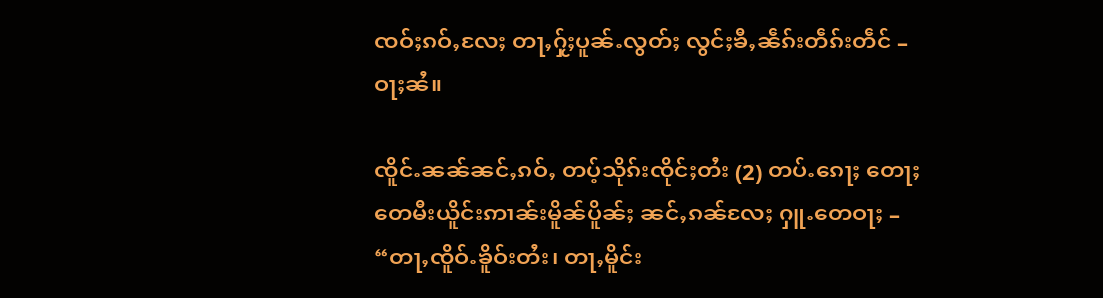ၸဝ်ႈၵဝ်ႇလႄႈ တႃႇႁႂ်ႈပူၼ်ႉလွတ်ႈ လွင်ႈၶီႇၼဵၵ်းတဵၵ်းတဵင် – ဝႃႈၼႆ။

ၸိူင်ႉၼၼ်ၼင်ႇၵဝ်ႇ တပ့်သိုၵ်းၸိုင်ႈတႆး (2) တပ်ႉၵေႃႈ တေႃႈတေမီးယိူင်းဢၢၼ်းမိူၼ်ပိူၼ်ႈ ၼင်ႇၵၼ်လႄႈ ႁူႉတေဝႃႈ –  “တႃႇၸိူဝ်ႉၶိူဝ်းတႆး၊ တႃႇမိူင်း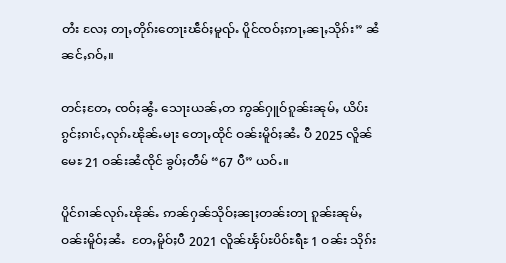တႆး လႄႈ တႃႇတိုၵ်းတေႃးၽဵဝ်ႈမူၺ်ႉ ပိူင်ၸဝ်ႈဢႃႇၼႃႇသိုၵ်း” ၼႆၼင်ႇၵဝ်ႇ။

တင်ႈတႄႇ ၸဝ်ႈၼွႆႉ သေႃးယၼ်ႇတ ဢွၼ်ႁူဝ်ၵူၼ်းၼုမ်ႇ ယိပ်းၵွင်ႈၵၢင်ႇလုၵ်ႉၽိုၼ်ႉမႃး တေႃႇထိုင် ဝၼ်းမိူဝ်ႈၼႆႉ ပီ 2025 လိူၼ်မေႊ 21 ဝၼ်းၼႆၸိုင် ၶွပ်ႈတဵမ် “67 ပီ” ယဝ်ႉ။

ပိူင်ၵၢၼ်လုၵ်ႉၽိုၼ်ႉ ဢၼ်ႁၼ်သိုဝ်ႈၼႃႈတၼ်းတႃ ၵူၼ်းၼုမ်ႇ ဝၼ်းမိူဝ်ႈၼႆႉ  တႄႇမိူဝ်ႈပီ 2021 လိူၼ်ၾႅပ်ႊပိဝ်ႊရီႊ 1 ဝၼ်း သိုၵ်း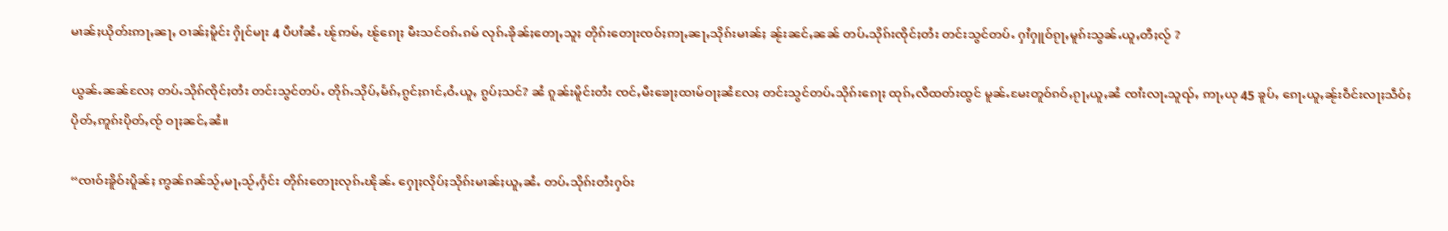မၢၼ်ႈယိုတ်းဢႃႇၼႃႇ ဝၢၼ်ႈမိူင်း ႁိုင်မႃး 4 ပီပၢႆၼႆႉ ၽႂ်ဢမ်ႇ ၽႂ်ၵေႃႈ မီးသင်ဝၵ်ႉၵမ် လုၵ်ႉၶိုၼ်ႈတေႃႇသူႈ တိုၵ်းတေႃးၸဝ်ႈဢႃႇၼႃႇသိုၵ်းမၢၼ်ႈ ၼႂ်းၼင်ႇၼၼ် တပ်ႉသိုၵ်းၸိုင်ႈတႆး တင်းသွင်တပ်ႉ ႁၢႆႁူဝ်ၵႂႃႇမူၵ်းသွၼ်ႉယူႇတီႈလႂ် ?

ယွၼ်ႉၼၼ်လႄႈ တပ်ႉသိုၵ်ၸိုင်ႈတႆး တင်းသွင်တပ်ႉ တိုၵ်ႉသိုပ်ႇမႅၵ်ႇၵွင်ႈၵၢင်ႇဝႆႉယူႇ ၵွပ်ႈသင်? ၼႆ ၵူၼ်းမိူင်းတႆး ၸင်ႇမီးၶေႃႈထၢမ်ဝႃႈၼႆလႄႈ တင်းသွင်တပ်ႉသိုၵ်းၵေႃႈ ထုၵ်ႇလီထတ်းထွင် မူၼ်ႉမႄးတူဝ်ၵဝ်ႇၵႂႃႇယူႇၼႆ ၸၢႆးလႃႉသူၺ်ႇ ဢႃႇယု 45 ၶူပ်ႇ ၵေႃႉယူႇၼႂ်းဝဵင်းလႃႈသဵဝ်ႈ ပိုတ်ႇဢူၵ်းပိုတ်ႇၸႂ် ဝႃႈၼင်ႇၼႆ။

“ၸၢဝ်းၶိူဝ်းပိူၼ်ႈ ဢွၼ်ၵၼ်သႂ်ႇမႃႇသႂ်ႇႁႅင်း တိုၵ်းတေႃးလုၵ်ႉၽိုၼ်ႉ ႁေႃႈလိုပ်ႈသိုၵ်းမၢၼ်ႈယူႇၼႆႉ တပ်ႉသိုၵ်းတႆးႁဝ်း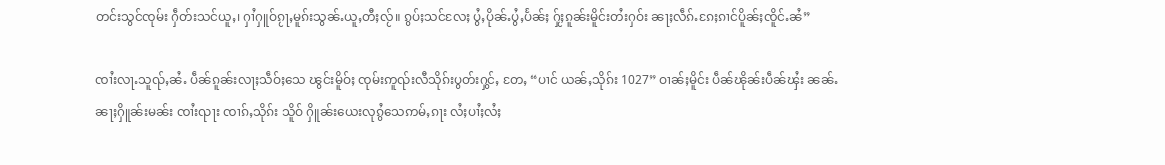တင်းသွင်ၸုမ်း ႁဵတ်းသင်ယူႇ၊ ႁၢႆႁူဝ်ၵႂႃႇမူၵ်းသွၼ်ႉယူႇတီႈလႂ်။ ၵွပ်ႈသင်လႄႈ ပွႆႇပိုၼ်ႉပွႆႇပႅၼ်ႈ ႁႂ်ႈၵူၼ်းမိူင်းတႆးႁဝ်း ၼႃႈလဵၵ်ႉၵႄႈၵၢင်ပိူၼ်ႈၸိူင်ႉၼႆ”

ၸၢႆးလႃႉသူၺ်ႇၼႆႉ ပဵၼ်ၵူၼ်းလႃႈသဵဝ်ႈသေ ၽွင်းမိူဝ်ႈ ၸုမ်းဢူၺ်းလီသိုၵ်းပွတ်းႁွင်ႇ တႄႇ “ပၢင် ယၼ်ႇသိုၵ်း 1027” ဝၢၼ်ႈမိူင်း ပဵၼ်ၽိုၼ်းပဵၼ်ၾႆး ၼၼ်ႉ ၼႃႈႁိူၼ်းမၼ်း ၸၢႆးၺႃး ၸၢၵ်ႇသိုၵ်း သိူဝ် ႁိူၼ်းယေးလုၵွႆသေဢမ်ႇၵႃး လႆႈပၢႆႈလႆႈ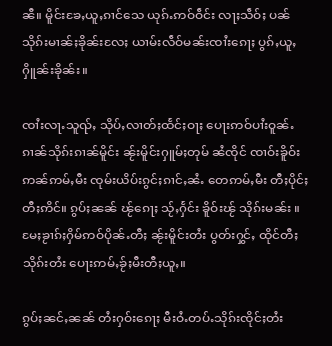ၼီ။ မိူင်းၶႄႇယူႇၵၢင်သေ ယုၵ်ႉဢဝ်ဝဵင်း လႃႈသဵဝ်ႈ ပၼ်သိုၵ်းမၢၼ်ႈၶိုၼ်းလႄႈ ယၢမ်းလဵဝ်မၼ်းၸၢႆးၵေႃႈ ပွၵ်ႇယူႇႁိူၼ်းၶိုၼ်း။

ၸၢႆးလႃႉသူၺ်ႇ သိုပ်ႇလၢတ်ႈထႅင်ႈဝႃႈ ပေႃးဢဝ်ပၢႆးဝူၼ်ႉ ၵၢၼ်သိုၵ်းၵၢၼ်မိူင်း ၼႂ်းမိူင်းႁူမ်ႈတုမ် ၼႆၸိုင် ၸၢဝ်းၶိူဝ်းဢၼ်ဢမ်ႇမီး ၸုမ်းယိပ်းၵွင်ႈၵၢင်ႇၼႆႉ တေဢမ်ႇမီး တီႈပိုင်ႈတီႈဢိင်။ ၵွပ်ႈၼၼ် ၽႂ်ၵေႃႈ သႂ်ႇႁႅင်း ၶိူဝ်းၽႂ် သိုၵ်းမၼ်း ။ မႄႈၶႂၢၵ်ႈႁိမ်ဢဝ်ပိုၼ်ႉတီႈ ၼႂ်းမိူင်းတႆး ပွတ်းႁွင်ႇ ထိုင်တီႈ သိုၵ်းတႆး ပေႃးဢမ်ႇၶႂ်ႈမီးတီႈယူႇ။

ၵွပ်ႈၼင်ႇၼၼ် တႆးႁဝ်းၵေႃႈ မီးဝႆႉတပ်ႉသိုၵ်းၸိုင်ႈတႆး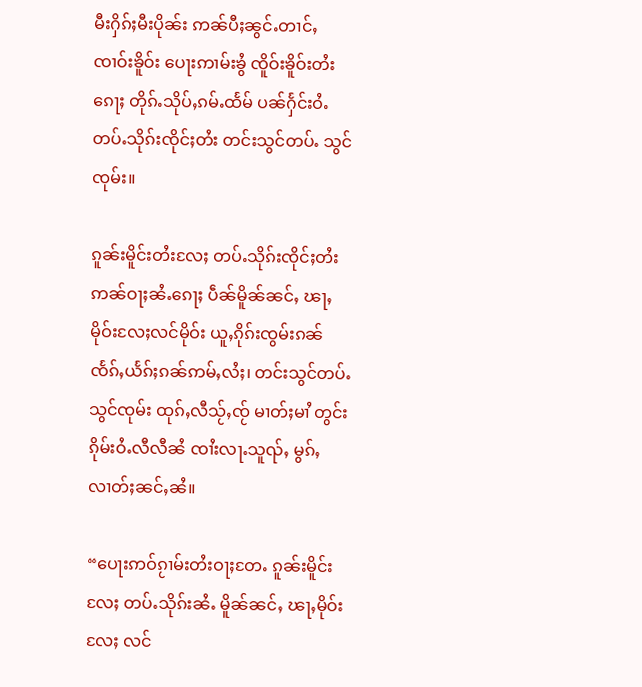မီးႁိၵ်ႈမီးပိုၼ်း ဢၼ်ပီႈၼွင်ႉတၢင်ႇ ၸၢဝ်းၶိူဝ်း ပေႃးဢၢမ်းၶွႆ ၸိူဝ်းၶိူဝ်းတႆးၵေႃႈ တိုၵ်ႉသိုပ်ႇၵမ်ႉထႅမ် ပၼ်ႁႅင်းဝႆႉ တပ်ႉသိုၵ်းၸိုင်ႈတႆး တင်းသွင်တပ်ႉ သွင်ၸုမ်း။

ၵူၼ်းမိူင်းတႆးလႄႈ တပ်ႉသိုၵ်းၸိုင်ႈတႆး ဢၼ်ဝႃႈၼႆႉၵေႃႈ ပဵၼ်မိူၼ်ၼင်ႇ ၽႃႇမိုဝ်းလႄႈလင်မိုဝ်း ယူႇၵိုၵ်းၸွမ်းၵၼ် ၸႅၵ်ႇယႅၵ်ႈၵၼ်ဢမ်ႇလႆႈ၊ တင်းသွင်တပ်ႉသွင်ၸုမ်း ထုၵ်ႇလီသႂ်ႇၸႂ် မၢတ်ႈမၢႆ တွင်းၵိုမ်းဝႆႉလီလီၼႆ ၸၢႆးလႃႉသူၺ်ႇ မွၵ်ႇလၢတ်ႈၼင်ႇၼႆ။

“ပေႃးဢဝ်ၵႂၢမ်းတႆးဝႃႈတႄႉ ၵူၼ်းမိူင်းလႄႈ တပ်ႉသိုၵ်းၼႆႉ မိူၼ်ၼင်ႇ ၽႃႇမိုဝ်းလႄႈ လင်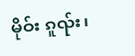မိုဝ်း ၵူၺ်း၊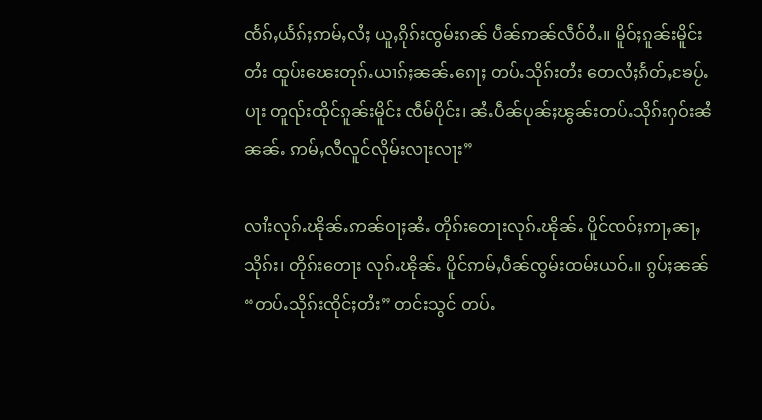ၸႅၵ်ႇယႅၵ်ႈဢမ်ႇလႆႈ ယူႇၵိုၵ်းၸွမ်းၵၼ် ပဵၼ်ဢၼ်လဵဝ်ဝႆႉ။ မိူဝ်ႈၵူၼ်းမိူင်းတႆး ထူပ်းၽေးတုၵ်ႉယၢၵ်ႈၼၼ်ႉၵေႃႈ တပ်ႉသိုၵ်းတႆး တေလႆႈၵႅတ်ႇၶႄပႂ်ႉပႃး တူၺ်းထိုင်ၵူၼ်းမိူင်း ၸဵမ်ပိုင်း၊ ၼႆႉပဵၼ်ပုၼ်ႈၽွၼ်းတပ်ႉသိုၵ်းႁဝ်းၼႆၼၼ်ႉ ဢမ်ႇလီလူင်လိုမ်းလႃးလႃး”

လၢႆးလုၵ်ႉၽိုၼ်ႉဢၼ်ဝႃႈၼႆႉ တိုၵ်းတေႃးလုၵ်ႉၽိုၼ်ႉ ပိူင်ၸဝ်ႈဢႃႇၼႃႇသိုၵ်း၊ တိုၵ်းတေႃး လုၵ်ႉၽိုၼ်ႉ ပိူင်ဢမ်ႇပဵၼ်ၸွမ်းထမ်းယဝ်ႉ။ ၵွပ်ႈၼၼ် “တပ်ႉသိုၵ်းၸိုင်ႈတႆး” တင်းသွင် တပ်ႉ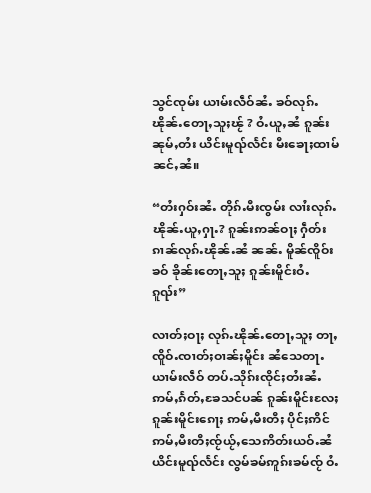သွင်ၸုမ်း ယၢမ်းလဵဝ်ၼႆႉ ၶဝ်လုၵ်ႉၽိုၼ်ႉတေႃႇသူႈၽႂ် ? ဝႆႉယူႇၼႆ ၵူၼ်းၼုမ်ႇတႆး ယိင်းမူၺ်လႅင်း မီးၶေႃႈထၢမ်ၼင်ႇၼႆ။

“တႆးႁဝ်းၼႆႉ တိုၵ်ႉမီးၸွမ်း လၢႆးလုၵ်ႉၽိုၼ်ႉယူႇႁႃႉ? ၵူၼ်းဢၼ်ဝႃႈ ႁဵတ်းၵၢၼ်လုၵ်ႉၽိုၼ်ႉၼႆ ၼၼ်ႉ မိူၼ်ၸိူဝ်းၶဝ် ၶိုၼ်းတေႃႇသူႈ ၵူၼ်းမိူင်းဝႆႉၵူၺ်း”

လၢတ်ႈဝႃႈ လုၵ်ႉၽိုၼ်ႉတေႃႇသူႈ တႃႇၸိူဝ်ႉၸၢတ်ႈဝၢၼ်ႈမိူင်း ၼႆသေတႃႉ ယၢမ်းလဵဝ် တပ်ႉသိုၵ်းၸိုင်ႈတႆးၼႆႉ ဢမ်ႇၵႅတ်ႇၶႄသင်ပၼ် ၵူၼ်းမိူင်းလႄႈ ၵူၼ်းမိူင်းၵေႃႈ ဢမ်ႇမီးတီႈ ပိုင်ႈဢိင် ဢမ်ႇမီးတီႈၸႂ်ယႂ်ႇသေဢိတ်းယဝ်ႉၼႆ ယိင်းမူၺ်လႅင်း လွမ်ၶမ်ဢူၵ်းၶမ်ၸႂ် ဝႆႉ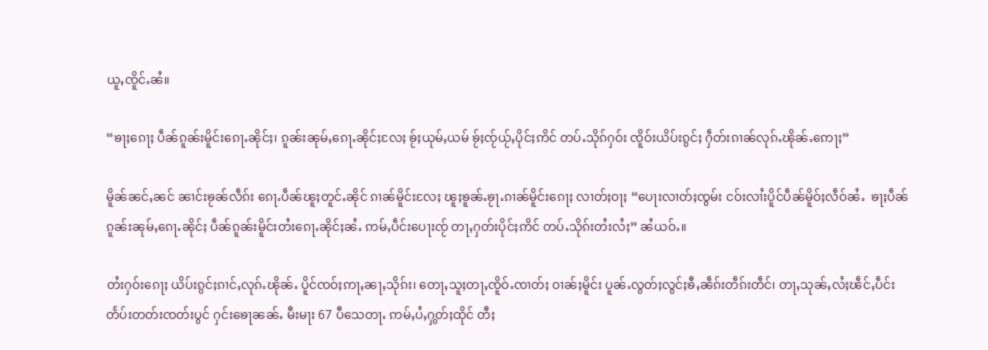ယူႇၸိူင်ႉၼႆ။

“ၶႃႈၵေႃႈ ပဵၼ်ၵူၼ်းမိူင်းၵေႃႉၼိုင်ႈ၊ ၵူၼ်းၼုမ်ႇၵေႃႉၼိုင်ႈလႄႈ ၶႂ်ႈယုမ်ႇယမ် ၶႂ်ႈၸႂ်ယႂ်ႇပိုင်ႈဢိင် တပ်ႉသိုၵ်ႁဝ်း ၸိူဝ်းယိပ်းၵွင်ႈ ႁဵတ်းၵၢၼ်လုၵ်ႉၽိုၼ်ႉဢေႃႈ”

မိူၼ်ၼင်ႇၼင် ၼၢင်းၶႂၼ်လဵၵ်း ၵေႃႉပဵၼ်ၽူႈတူင်ႉၼိုင် ၵၢၼ်မိူင်းလႄႈ ၽူႈၶူၼ်ႉၶႂႃႉၵၢၼ်မိူင်းၵေႃႈ လၢတ်ႈဝႃႈ “ပေႃးလၢတ်ႈၸွမ်း ငဝ်းလၢႆးပိူင်ပဵၼ်မိူဝ်ႈလဵဝ်ၼႆႉ  ၶႃႈပဵၼ်ၵူၼ်းၼုမ်ႇၵေႃႉၼိုင်ႈ ပဵၼ်ၵူၼ်းမိူင်းတႆးၵေႃႉၼိုင်ႈၼႆႉ ဢမ်ႇပဵင်းပေႃးၸႂ် တႃႇႁတ်းပိုင်ႈဢိင် တပ်ႉသိုၵ်းတႆးလႆႈ” ၼႆယဝ်ႉ။

တႆးႁဝ်းၵေႃႈ ယိပ်းၵွင်ႈၵၢင်ႇလုၵ်ႉၽိုၼ်ႉ ပိူင်ၸဝ်ႈဢႃႇၼႃႇသိုၵ်း၊ တေႃႇသူႈတႃႇၸိူဝ်ႉၸၢတ်ႈ ဝၢၼ်ႈမိူင်း ပူၼ်ႉလွတ်ႈလွင်ႈၶီႇၼဵၵ်းတဵၵ်းတဵင်၊ တႃႇသုၼ်ႇလႆႈၽဵင်ႇပဵင်း တႅပ်းတတ်းၸတ်းပွင် ႁင်းၶေႃၼၼ်ႉ မီးမႃး 67 ပီသေတႃႉ ဢမ်ႇပႆႇႁွတ်ႈထိုင် တီႈ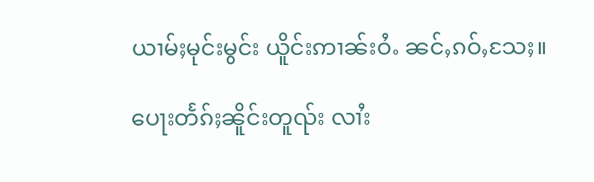ယၢမ်ႈမုင်းမွင်း ယိူင်းဢၢၼ်းဝႆႉ ၼင်ႇၵဝ်ႇသႄႈ။

ပေႃးတႅၵ်ႈၼိူင်းတူၺ်း လၢႆး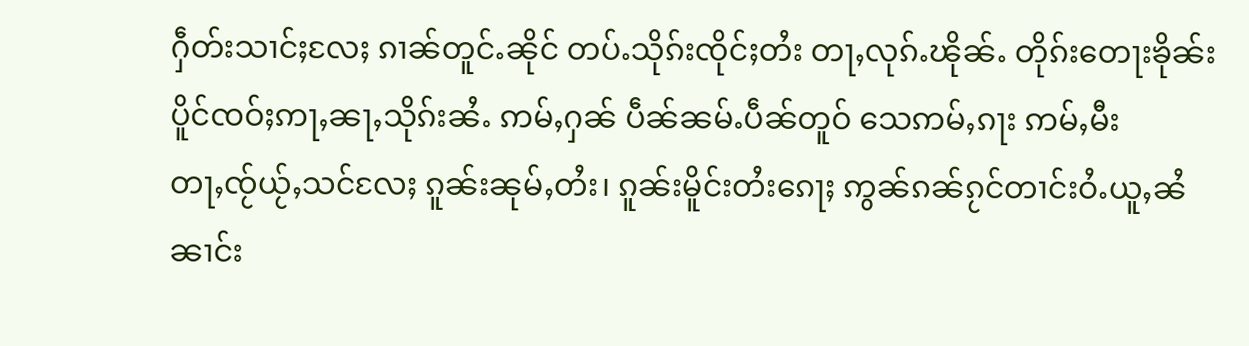ႁဵတ်းသၢင်ႈလႄႈ ၵၢၼ်တူင်ႉၼိုင် တပ်ႉသိုၵ်းၸိုင်ႈတႆး တႃႇလုၵ်ႉၽိုၼ်ႉ တိုၵ်းတေႃးၶိုၼ်း ပိူင်ၸဝ်ႈဢႃႇၼႃႇသိုၵ်းၼႆႉ ဢမ်ႇႁၼ် ပဵၼ်ၼမ်ႉပဵၼ်တူဝ် သေဢမ်ႇၵႃး ဢမ်ႇမီးတႃႇၸႂ်ယႂ်ႇသင်လႄႈ ၵူၼ်းၼုမ်ႇတႆး၊ ၵူၼ်းမိူင်းတႆးၵေႃႈ ဢွၼ်ၵၼ်ၵႂင်တၢင်းဝႆႉယူႇၼႆ ၼၢင်း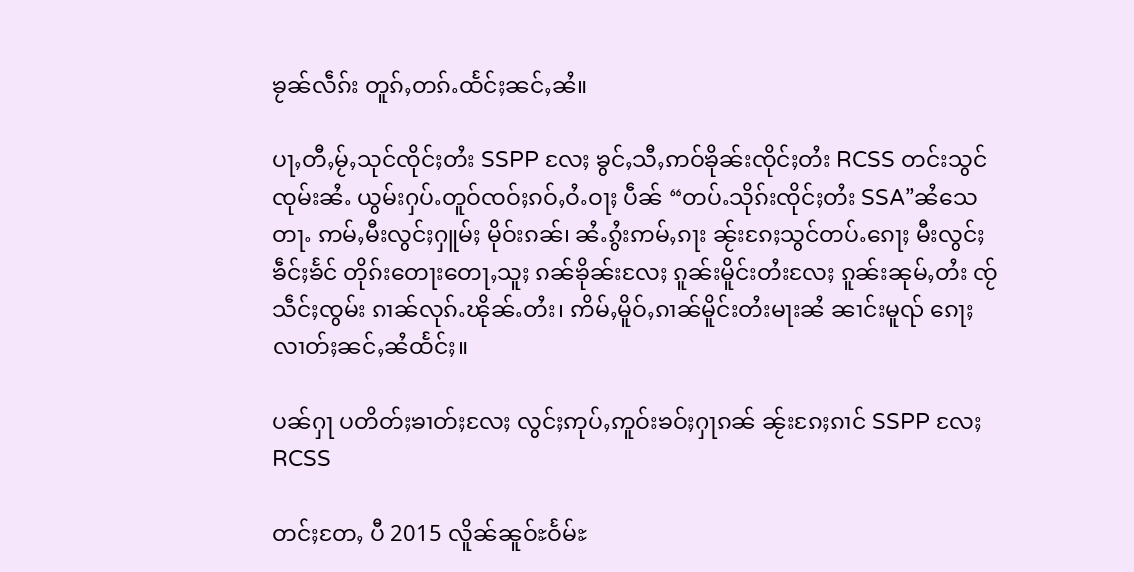ၶႂၼ်လဵၵ်း တူၵ်ႇတၵ်ႉထႅင်ႈၼင်ႇၼႆ။

ပႃႇတီႇမႂ်ႇသုင်ၸိုင်ႈတႆး SSPP လႄႈ ၶွင်ႇသီႇဢဝ်ၶိုၼ်းၸိုင်ႈတႆး RCSS တင်းသွင်ၸုမ်းၼႆႉ ယွမ်းႁပ်ႉတူဝ်ၸဝ်ႈၵဝ်ႇဝႆႉဝႃႈ ပဵၼ် “တပ်ႉသိုၵ်းၸိုင်ႈတႆး SSA”ၼႆသေတႃႉ ဢမ်ႇမီးလွင်ႈႁူမ်ႈ မိုဝ်းၵၼ်၊ ၼႆႉၵွႆးဢမ်ႇၵႃး ၼႂ်းၵႄႈသွင်တပ်ႉၵေႃႈ မီးလွင်ႈၶဵင်ႈၶႅင် တိုၵ်းတေႃးတေႃႇသူႈ ၵၼ်ၶိုၼ်းလႄႈ ၵူၼ်းမိူင်းတႆးလႄႈ ၵူၼ်းၼုမ်ႇတႆး ၸႂ်သဵင်ႈၸွမ်း ၵၢၼ်လုၵ်ႉၽိုၼ်ႉတႆး၊ ဢိမ်ႇမိူဝ်ႇၵၢၼ်မိူင်းတႆးမႃးၼႆ ၼၢင်းမူၺ် ၵေႃႈလၢတ်ႈၼင်ႇၼႆထႅင်ႈ။

ပၼ်ႁႃ ပတိတ်ႈၶၢတ်ႈလႄႈ လွင်ႈဢုပ်ႇဢူဝ်းၶဝ်ႈႁႃၵၼ် ၼႂ်းၵႄႈၵၢင် SSPP လႄႈ RCSS

တင်ႈတႄႇ ပီ 2015 လိူၼ်ၼူဝ်ႊဝႅမ်ႊ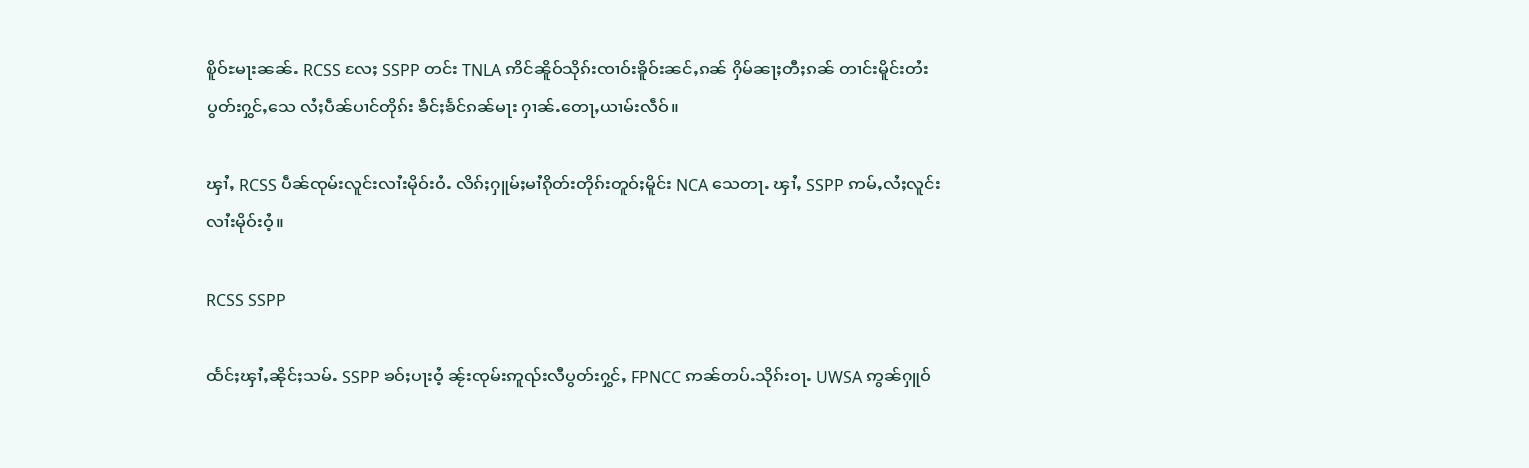ၿိူဝ်ႊမႃးၼၼ်ႉ RCSS လႄႈ SSPP တင်း TNLA ဢိင်ၼိူဝ်သိုၵ်းၸၢဝ်းၶိူဝ်းၼင်ႇၵၼ် ႁိမ်ၼႃႈတီႈၵၼ် တၢင်းမိူင်းတႆးပွတ်းႁွင်ႇသေ လႆႈပဵၼ်ပၢင်တိုၵ်း ၶဵင်ႈၶႅင်ၵၼ်မႃး ႁၢၼ်ႉတေႃႇယၢမ်းလဵဝ်။

ၾၢႆႇ RCSS ပဵၼ်ၸုမ်းလူင်းလၢႆးမိုဝ်းဝႆႉ လိၵ်ႈႁူမ်ႈမၢႆၵိုတ်းတိုၵ်းတူဝ်ႈမိူင်း NCA သေတႃႉ ၾၢႆႇ SSPP ဢမ်ႇလႆႈလူင်းလၢႆးမိုဝ်းဝႆ့။

RCSS SSPP

ထႅင်ႈၾၢႆႇၼိုင်ႈသမ်ႉ SSPP ၶဝ်ႈပႃးဝႆ့ ၼႂ်းၸုမ်းဢူၺ်းလီပွတ်းႁွင်ႇ FPNCC ဢၼ်တပ်ႉသိုၵ်းဝႃႉ UWSA ဢွၼ်ႁူဝ်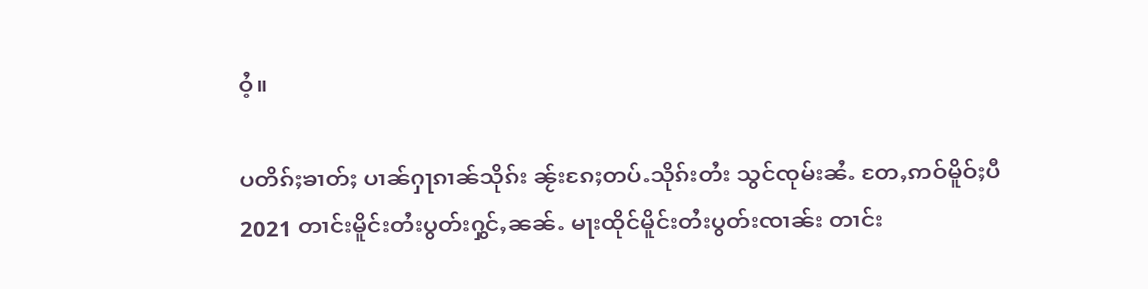ဝႆ့။

ပတိၵ်ႈၶၢတ်ႈ ပၢၼ်ႁႃၵၢၼ်သိုၵ်း ၼႂ်းၵႄႈတပ်ႉသိုၵ်းတႆး သွင်ၸုမ်းၼႆႉ တႄႇဢဝ်မိူဝ်ႈပီ 2021 တၢင်းမိူင်းတႆးပွတ်းႁွင်ႇၼၼ်ႉ မႃးထိုင်မိူင်းတႆးပွတ်းၸၢၼ်း တၢင်း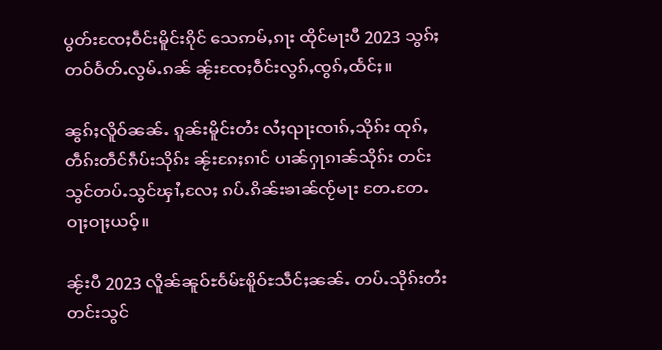ပွတ်းၸႄႈဝဵင်းမိူင်းၵိုင် သေဢမ်ႇၵႃး ထိုင်မႃးပီ 2023 သွၵ်ႈတဝ်ဝႅတ်ႉလွမ်ႉၵၼ် ၼႂ်းၸႄႈဝဵင်းလွၵ်ႇၸွၵ်ႇထႅင်ႈ။

ၼွၵ်ႈလိူဝ်ၼၼ်ႉ ၵူၼ်းမိူင်းတႆး လႆႈၺႃးၸၢၵ်ႇသိုၵ်း ထုၵ်ႇတဵၵ်းတဵင်ၵဵပ်းသိုၵ်း ၼႂ်းၵႄႈၵၢင် ပၢၼ်ႁႃၵၢၼ်သိုၵ်း တင်းသွင်တပ်ႉသွင်ၾၢႆႇလႄႈ ၵပ်ႉၵိၼ်းၶၢၼ်ၸႂ်မႃး တႄႉတႄႉဝႃႈဝႃႈယဝ့်။

ၼႂ်းပီ 2023 လိူၼ်ၼူဝ်ႊဝႅမ်ႊၿိူဝ်ႊသဵင်ႈၼၼ်ႉ တပ်ႉသိုၵ်းတႆးတင်းသွင်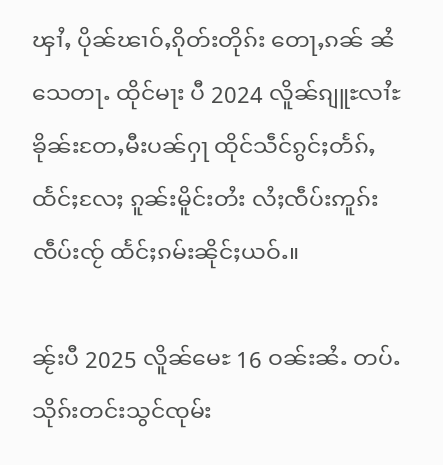ၾၢႆႇ ပိုၼ်ၽၢဝ်ႇၵိုတ်းတိုၵ်း တေႃႇၵၼ် ၼႆသေတႃႉ ထိုင်မႃး ပီ 2024 လိူၼ်ၵျူႊလၢႆႊ ၶိုၼ်းတႄႇမီးပၼ်ႁႃ ထိုင်သဵင်ၵွင်ႈတႅၵ်ႇ ထႅင်ႈလႄႈ ၵူၼ်းမိူင်းတႆး လႆႈၸဵပ်းဢူၵ်းၸဵပ်းၸႂ် ထႅင်ႈၵမ်းၼိုင်ႈယဝ်ႉ။

ၼႂ်းပီ 2025 လိူၼ်မေႊ 16 ဝၼ်းၼႆႉ တပ်ႉသိုၵ်းတင်းသွင်ၸုမ်း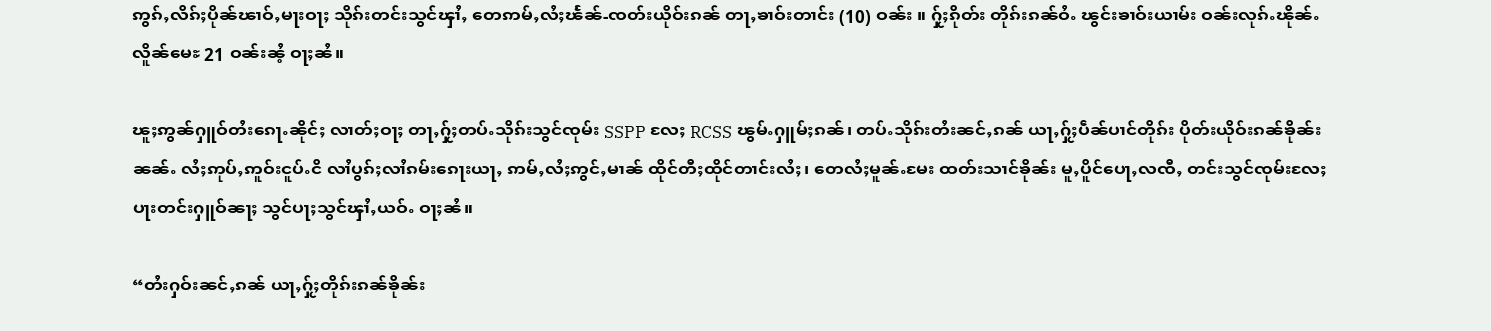ဢွၵ်ႇလိၵ်ႈပိုၼ်ၽၢဝ်ႇမႃးဝႃႈ သိုၵ်းတင်းသွင်ၾၢႆႇ တေဢမ်ႇလႆႈၽႅၼ်-ၸတ်းယိုဝ်းၵၼ် တႃႇၶၢဝ်းတၢင်း (10) ဝၼ်း ။ ႁႂ်ႈၵိုတ်း တိုၵ်းၵၼ်ဝႆႉ ၽွင်းၶၢဝ်းယၢမ်း ဝၼ်းလုၵ်ႉၽိုၼ်ႉ လိူၼ်မေႊ 21 ဝၼ်းၼႆ့ ဝႃႈၼႆ။

ၽူႈဢွၼ်ႁူဝ်တႆးၵေႃႉၼိုင်ႈ လၢတ်ႈဝႃႈ တႃႇႁႂ်ႈတပ်ႉသိုၵ်းသွင်ၸုမ်း SSPP လႄႈ RCSS ၽွမ်ႉႁူမ်ႈၵၼ်၊ တပ်ႉသိုၵ်းတႆးၼင်ႇၵၼ် ယႃႇႁႂ်ႈပဵၼ်ပၢင်တိုၵ်း ပိုတ်းယိုဝ်းၵၼ်ၶိုၼ်းၼၼ်ႉ လႆႈဢုပ်ႇဢူဝ်းငူပ်ႉငိ လၢႆပွၵ်ႈလၢႆၵမ်းၵေႃးယႃႇ ဢမ်ႇလႆႈဢွင်ႇမၢၼ် ထိုင်တီႈထိုင်တၢင်းလႆႈ၊ တေလႆႈမူၼ်ႉမႄး ထတ်းသၢင်ၶိုၼ်း မူႇပိူင်ပေႃႇလၸီႇ တင်းသွင်ၸုမ်းလႄႈ ပႃးတင်းႁူဝ်ၼႃႈ သွင်ပႃႈသွင်ၾၢႆႇယဝ်ႉ ဝႃႈၼႆ။

“တႆးႁဝ်းၼင်ႇၵၼ် ယႃႇႁႂ်ႈတိုၵ်းၵၼ်ၶိုၼ်း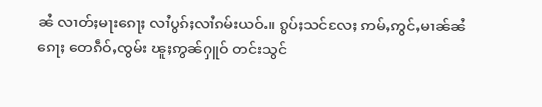ၼႆ လၢတ်ႈမႃးၵေႃႈ လၢႆပွၵ်ႈလၢႆၵမ်းယဝ်ႉ။ ၵွပ်ႈသင်လႄႈ ဢမ်ႇဢွင်ႇမၢၼ်ၼႆၵေႃႈ တေၵဵဝ်ႇၸွမ်း ၽူႈဢွၼ်ႁူဝ် တင်းသွင်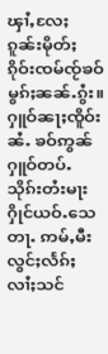ၾၢႆႇလႄႈ ၵူၼ်းမိုတ်ႈၵိုဝ်းၸမ်ၸႂ်ၶဝ် မွၵ်ႈၼၼ်ႉၵွႆး။ ႁူဝ်ၼႃႈၸိူဝ်းၼႆႉ ၶဝ်ဢွၼ်ႁူဝ်တပ်ႉသိုၵ်းတႆးမႃး ႁိုင်ယဝ်ႉသေတႃႉ ဢမ်ႇမီး လွင်ႈလႅၵ်ႈလၢႆႈသင်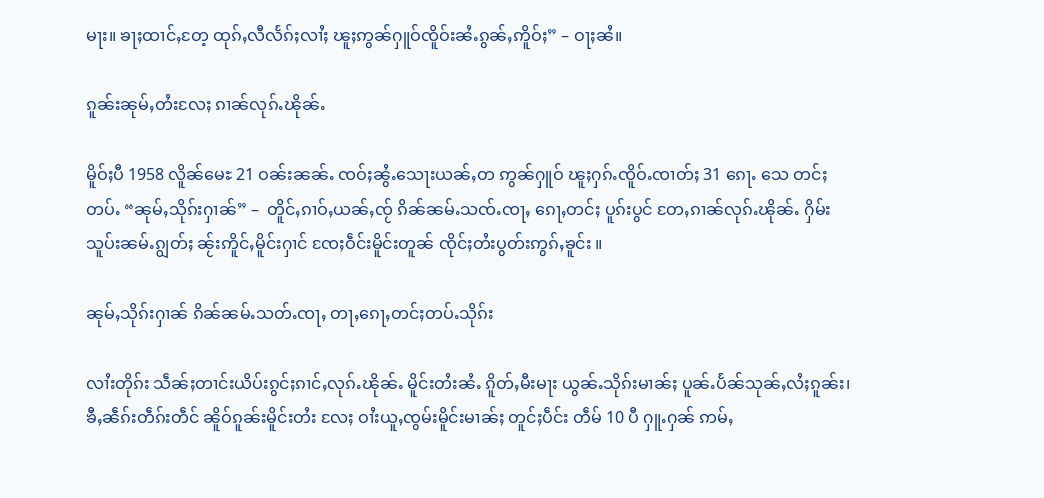မႃး။ ၶႃႈထၢင်ႇတႄ့ ထုၵ်ႇလီလႅၵ်ႈလၢႆႈ ၽူႈဢွၼ်ႁူဝ်ၸိူဝ်းၼႆႉၵွၼ်ႇဢိူဝ်ႈ” – ဝႃႈၼႆ။

ၵူၼ်းၼုမ်ႇတႆးလႄႈ ၵၢၼ်လုၵ်ႉၽိုၼ်ႉ

မိူဝ်ႈပီ 1958 လိူၼ်မေႊ 21 ဝၼ်းၼၼ်ႉ ၸဝ်ႈၼွႆႉသေႃးယၼ်ႇတ ဢွၼ်ႁူဝ် ၽူႈႁၵ်ႉၸိူဝ်ႉၸၢတ်ႈ 31 ၵေႃႉ သေ တင်ႈတပ်ႉ “ၼုမ်ႇသိုၵ်းႁၢၼ်” –  တိူင်ႇၵၢဝ်ႇယၼ်ႇၸႂ် ၵိၼ်ၼမ်ႉသၸ်ႉၸႃႇ ၵေႃႇတင်ႈ ပူၵ်းပွင် တႄႇၵၢၼ်လုၵ်ႉၽိုၼ်ႉ ႁိမ်းသူပ်းၼမ်ႉၵျွတ်ႈ ၼႂ်းဢိူင်ႇမိူင်းႁၢင် ၸႄႈဝဵင်းမိူင်းတူၼ် ၸိုင်ႈတႆးပွတ်းဢွၵ်ႇၶူင်း ။

ၼုမ်ႇသိုၵ်းႁၢၼ် ၵိၼ်ၼမ်ႉသတ်ႉၸႃႇ တႃႇၵေႃႇတင်ႈတပ်ႉသိုၵ်း

လၢႆးတိုၵ်း သဵၼ်ႈတၢင်းယိပ်းၵွင်ႈၵၢင်ႇလုၵ်ႉၽိုၼ်ႉ မိူင်းတႆးၼႆႉ ၵိူတ်ႇမီးမႃး ယွၼ်ႉသိုၵ်းမၢၼ်ႈ ပူၼ်ႉပႅၼ်သုၼ်ႇလႆႈၵူၼ်း၊ ၶီႇၼဵၵ်းတဵၵ်းတဵင် ၼိူဝ်ၵူၼ်းမိူင်းတႆး လႄႈ ဝၢႆးယူႇၸွမ်းမိူင်းမၢၼ်ႈ တူင်ႈပဵင်း တဵမ် 10 ပီ ႁူႉႁၼ် ဢမ်ႇ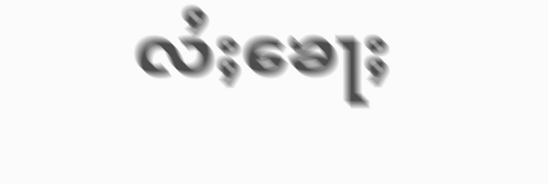လႆႈၶေႃႈ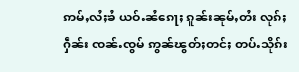ဢမ်ႇလႆႈၶႆ ယဝ်ႉၼႆၵေႃႈ ၵူၼ်းၼုမ်ႇတႆး လုၵ်ႈႁဵၼ်း ၸၼ်ႉၸွမ် ဢွၼ်ၽွတ်ႈတင်ႈ တပ်ႉသိုၵ်း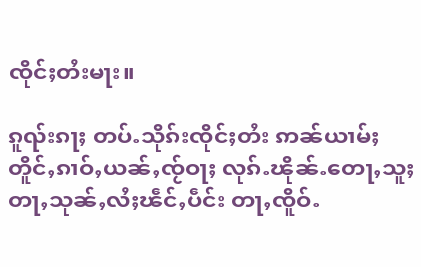ၸိုင်ႈတႆးမႃး။

ၵူၺ်းၵႃႈ တပ်ႉသိုၵ်းၸိုင်ႈတႆး ဢၼ်ယၢမ်ႈတိူင်ႇၵၢဝ်ႇယၼ်ႇၸႂ်ဝႃႈ လုၵ်ႉၽိုၼ်ႉတေႃႇသူႈ တႃႇသုၼ်ႇလႆႈၽဵင်ႇပဵင်း တႃႇၸိူဝ်ႉ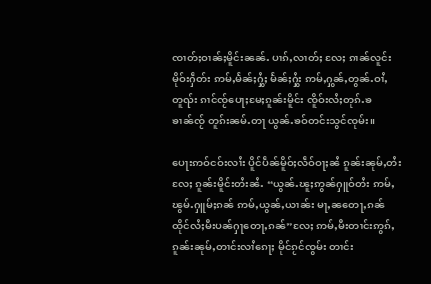ၸၢတ်ႈဝၢၼ်ႈမိူင်းၼၼ်ႉ ပၢၵ်ႇလၢတ်ႈ လႄႈ ၵၢၼ်လူင်း မိုဝ်းႁဵတ်း ဢမ်ႇမႅၼ်ႈႁွႆႈ မႅၼ်ႈႁွႆး ဢမ်ႇႁွၼ်ႇတွၼ်ႉဝၢႆႇတူၺ်း ၵၢင်ၸႂ်ပေႃႈမႄႈၵူၼ်းမိူင်း ၸိူဝ်းလႆႈတုၵ်ႉၶၶၢၼ်ၸႂ် တူၵ်းၼမ်ႉတႃ ယွၼ်ႉၶဝ်တင်းသွင်ၸုမ်း။

ပေႃးဢဝ်ငဝ်းလၢႆး ပိူင်ပဵၼ်မိူဝ်ႈလဵဝ်ဝႃႈၼႆ ၵူၼ်းၼုမ်ႇတႆးလႄႈ ၵူၼ်းမိူင်းတႆးၼႆႉ “ယွၼ်ႉၽူႈဢွၼ်ႁူဝ်တႆး ဢမ်ႇၽွမ်ႉႁူမ်ႈၵၼ် ဢမ်ႇယွၼ်ႇယၢၼ်း မႃႇၼတေႃႇၵၼ် ထိုင်လႆႈမီးပၼ်ႁႃတေႃႇၵၼ်”လႄႈ ဢမ်ႇမီးတၢင်းဢွၵ်ႇ ၵူၼ်းၼုမ်ႇတၢင်းလၢႆၵေႃႈ မိုင်ၵႂင်ၸွမ်း တၢင်း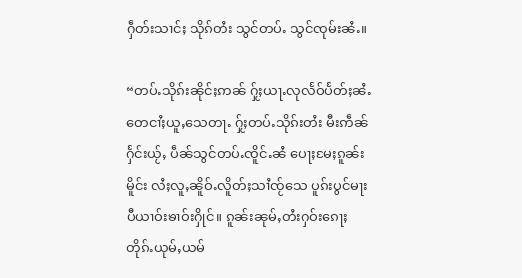ႁဵတ်းသၢင်ႈ သိုၵ်တႆး သွင်တပ်ႉ သွင်ၸုမ်းၼႆႉ။

“တပ်ႉသိုၵ်းၼိုင်ႈဢၼ် ႁႂ်ႈယႃႉလုလႅဝ်ပႅတ်ႈၼႆႉ တေငၢႆႈယူႇသေတႃႉ ႁႂ်ႈတပ်ႉသိုၵ်းတႆး မီးဢဵၼ်ႁႅင်းယႂ်ႇ ပဵၼ်သွင်တပ်ႉၸိူင်ႉၼႆ ပေႃႈမႄႈၵူၼ်းမိူင်း လႆႈလူႇၼိူဝ်ႉလိူတ်ႈသၢႆၸႂ်သေ ပူၵ်းပွင်မႃး ပီယၢဝ်းၶၢဝ်းႁိုင်။ ၵူၼ်းၼုမ်ႇတႆးႁဝ်းၵေႃႈ တိုၵ်ႉယုမ်ႇယမ်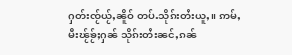ႁတ်းၸႂ်ယႂ်ႇၼိူဝ် တပ်ႉသိုၵ်းတႆးယူႇ။ ဢမ်ႇမီးၽႂ်ၶႂ်ႈႁၼ် သိုၵ်းတႆးၼင်ႇၵၼ်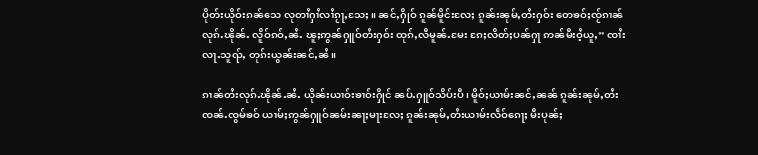ပိုတ်းယိုဝ်းၵၼ်သေ လုတၢႆႁၢႆလၢႆၵႂႃႇသႄႈ။ ၼင်ႇႁိုဝ် ၵူၼ်မိူင်းလႄႈ ၵူၼ်းၼုမ်ႇတႆးႁဝ်း တေၶဝ်ႈၸႂ်ၵၢၼ်လုၵ်ႉၽိုၼ်ႉ လိူဝ်ၵဝ်ႇၼႆႉ ၽူႈဢွၼ်ႁူဝ်တႆးႁဝ်း ထုၵ်ႇလီမူၼ်ႉမႄး ၵႄႈလိတ်ႈပၼ်ႁႃ ဢၼ်မီးဝႆ့ယူႇ” ၸၢႆးလႃႉသူၺ်ႇ တုၵ်းယွၼ်းၼင်ႇၼႆ။

ၵၢၼ်တႆးလုၵ်ႉၽိုၼ်ႉၼႆႉ ယိုၼ်းယၢဝ်းၶၢဝ်းႁိုင် ၼပ်ႉႁူဝ်သိပ်းပီ၊ မိူဝ်ႈယၢမ်းၼင်ႇၼၼ် ၵူၼ်းၼုမ်ႇတႆးၸၼ်ႉၸွမ်ၶဝ် ယၢမ်ႈဢွၼ်ႁူဝ်ၼမ်းၼႃႈမႃးလႄႈ ၵူၼ်းၼုမ်ႇတႆးယၢမ်းလဵဝ်ၵေႃႈ မီးပုၼ်ႈ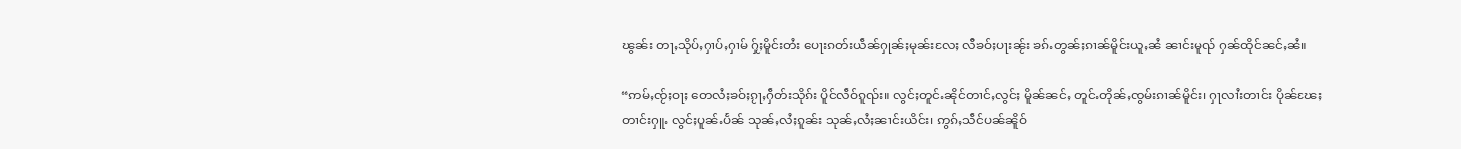ၽွၼ်း တႃႇသိုပ်ႇႁၢပ်ႇႁၢမ် ႁႂ်ႈမိူင်းတႆး ပေႃးၵတ်းယဵၼ်ႁုၼ်ႈမုၼ်းလႄႈ လီၶဝ်ႈပႃးၼႂ်း ၶၵ်ႉတွၼ်ႈၵၢၼ်မိူင်းယူႇၼႆ ၼၢင်းမူၺ် ႁၼ်ထိုင်ၼင်ႇၼႆ။

“ဢမ်ႇၸႂ်ႈဝႃႈ တေလႆႈၶဝ်ႈၵႂႃႇႁဵတ်းသိုၵ်း ပိူင်လဵဝ်ၵူၺ်း။ လွင်ႈတူင်ႉၼိုင်တၢင်ႇလွင်ႈ မိူၼ်ၼင်ႇ တူင်ႉတိုၼ်ႇၸွမ်းၵၢၼ်မိူင်း၊ ႁႃလၢႆးတၢင်း ပိုၼ်ၽႄႈတၢင်းႁူႉ လွင်ႈပူၼ်ႉပႅၼ် သုၼ်ႇလႆႈၵူၼ်း သုၼ်ႇလႆႈၼၢင်းယိင်း၊ ဢွၵ်ႇသဵင်ပၼ်ၼိူဝ်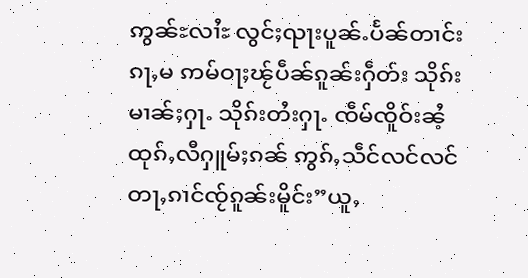ဢွၼ်ႊလၢႆႊ လွင်ႈၺႃးပူၼ်ႉပႅၼ်တၢင်းၵႃႇမ ဢမ်ဝႃႈၽႂ်ပဵၼ်ၵူၼ်းႁဵတ်း သိုၵ်းမၢၼ်ႈႁႃႉ သိုၵ်းတႆးႁႃႉ ၸဵမ်ၸိူဝ်းၼႆ့ ထုၵ်ႇလီႁူမ်ႈၵၼ် ဢွၵ်ႇသဵင်လင်လင် တႃႇၵၢင်ၸႂ်ၵူၼ်းမိူင်း”ယူႇ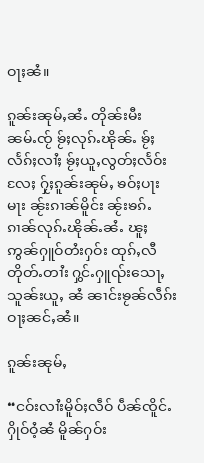ဝႃႈၼႆ။

ၵူၼ်းၼုမ်ႇၼႆႉ တိုၼ်းမီးၼမ်ႉၸႂ် ၶႂ်ႈလုၵ်ႉၽိုၼ်ႉ ၶႂ်ႈလႅၵ်ႈလၢႆႈ ၶႂ်ႈယူႇလွတ်ႈလႅဝ်းလႄႈ ႁႂ်ႈၵူၼ်းၼုမ်ႇ ၶဝ်ႈပႃးမႃး ၼႂ်းၵၢၼ်မိူင်း ၼႂ်းၶၵ်ႉၵၢၼ်လုၵ်ႉၽိုၼ်ႉၼႆႉ ၽူႈဢွၼ်ႁူဝ်တႆးႁဝ်း ထုၵ်ႇလီတိုတ်ႉတၢႆး ႁွင်ႉႁူၺ်းသေႃႇသူၼ်းယူႇ ၼႆ ၼၢင်းၶႂၼ်လဵၵ်း ဝႃႈၼင်ႇၼႆ။

ၵူၼ်းၼုမ်ႇ

“ငဝ်းလၢႆးမိူဝ်ႈလဵဝ် ပဵၼ်ၸိူင်ႉႁိုဝ်ဝႆ့ၼႆ မိူၼ်ႁဝ်း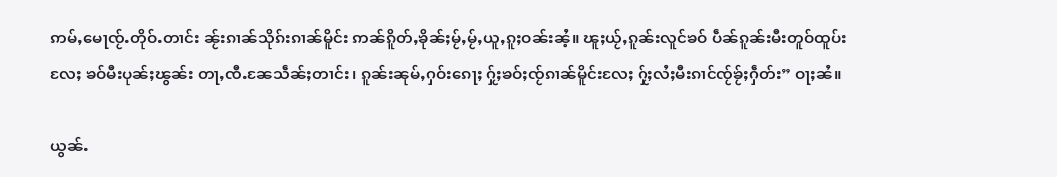ဢမ်ႇမေႃၸႂ်ႉတိုဝ်ႉတၢင်း ၼႂ်းၵၢၼ်သိုၵ်းၵၢၼ်မိူင်း ဢၼ်ၵိူတ်ႇၶိုၼ်ႈမႂ်ႇမႂ်ႇယူႇၵူႈဝၼ်းၼႆ့။ ၽူႈယႂ်ႇၵူၼ်းလူင်ၶဝ် ပဵၼ်ၵူၼ်းမီးတူဝ်ထူပ်းလႄႈ ၶဝ်မီးပုၼ်ႈၽွၼ်း တႃႇၸီႉၼႄသဵၼ်ႈတၢင်း၊ ၵူၼ်းၼုမ်ႇႁဝ်းၵေႃႈ ႁႂ်ႈၶဝ်ႈၸႂ်ၵၢၼ်မိူင်းလႄႈ ႁႂ်ႈလႆႈမီးၵၢင်ၸႂ်ၶႂ်ႈႁဵတ်း” ဝႃႈၼႆ။

ယွၼ်ႉ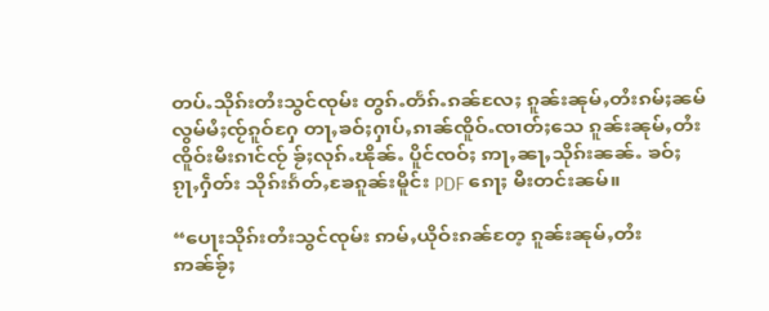တပ်ႉသိုၵ်းတႆးသွင်ၸုမ်း တွၵ်ႉတႅၵ်ႉၵၼ်လႄႈ ၵူၼ်းၼုမ်ႇတႆးၵမ်ႈၼမ် လွမ်မႆႈၸႂ်ၵူဝ်ႁႄ တႃႇၶဝ်ႈႁၢပ်ႇၵၢၼ်ၸိူဝ်ႉၸၢတ်ႈသေ ၵူၼ်းၼုမ်ႇတႆး ၸိူဝ်းမီးၵၢင်ၸႂ် ၶႂ်ႈလုၵ်ႉၽိုၼ်ႉ ပိူင်ၸဝ်ႈ ဢႃႇၼႃႇသိုၵ်းၼၼ်ႉ ၶဝ်ႈၵႂႃႇႁဵတ်း သိုၵ်းၵႅတ်ႇၶႄၵူၼ်းမိူင်း PDF ၵေႃႈ မီးတင်းၼမ်။

“ပေႃးသိုၵ်းတႆးသွင်ၸုမ်း ဢမ်ႇယိုဝ်းၵၼ်တႄ့ ၵူၼ်းၼုမ်ႇတႆး ဢၼ်ၶႂ်ႈ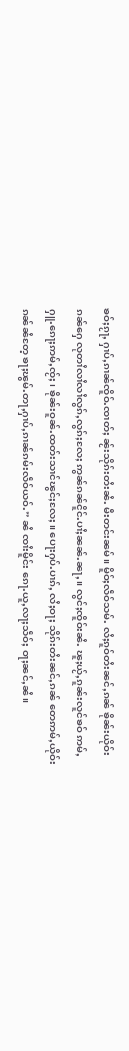ၶဝ်ႈၵႂႃႇ ႁၢပ်ႇၵၢၼ်ၸိူဝ်ႉၸၢတ်ႈ ၼႂ်းသိုၵ်းတႆးၼႆႉ မီးတင်းၼမ်။ မိူဝ်ႈလဵဝ်သမ်ႉ လႆႈၵူဝ်တႆးၼင်ႇၵၼ် ၶိုၼ်းယိုဝ်းၵၼ်ႁေ လုတၢႆလၢႆလၢႆလွၵ်ႇလွၵ်ႈလႄႈ ဢွၼ်ၵၼ်ငိူင်ႉပၢႆႈၼၼ်ႉၼႃႇ။ လွင်ႈၸိူဝ်းၼႆႉ ၽူႈယႂ်ႇၵူၼ်းလူင်ၶဝ် ဢမ်ႇႁူႉၵေႃႈဢမ်ႇၸႂ်ႈ၊ ၶိုၼ်းဝူၼ်ႉထတ်းသၢင်ၽွင်ႈလႄႈ။ ပေႃးႁပ်ႉပၢၵ်ႇ လႆႈဝႃႈ သိုၵ်းတႆးၼင်ႇၵၼ် တေဢမ်ႇယိုဝ်းၵၼ်ၼႆတႄ့ ၶႃႈၽွမ်ႉတႃႇႁၢပ်ႇၵၢၼ်ၵမ်းလဵဝ်ယဝ်ႉ” ၼႆ ၸၢႆးမိူင်း ၵေႃႉယူႇလႃႈသဵဝ်ႈ ဝႃႈၼင်ႇၼႆ။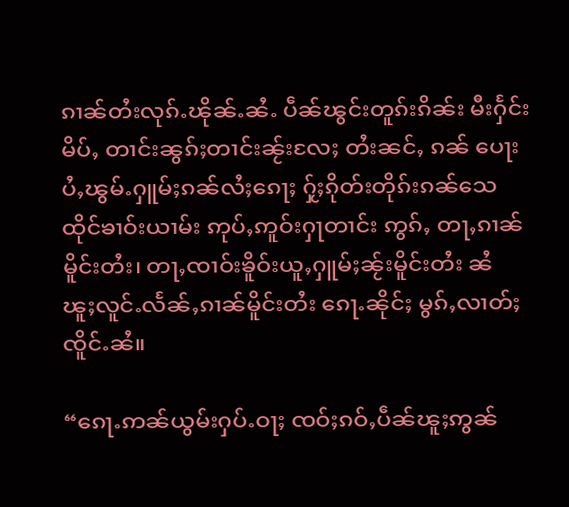ၵၢၼ်တႆးလုၵ်ႉၽိုၼ်ႉၼႆႉ ပဵၼ်ၽွင်းတူၵ်းၵိၼ်း မီးႁႅင်းမိပ်ႇ တၢင်းၼွၵ်ႈတၢင်းၼႂ်းလႄႈ တႆးၼင်ႇ ၵၼ် ပေႃးပႆႇၽွမ်ႉႁူမ်ႈၵၼ်လႆႈၵေႃႈ ႁႂ်ႈၵိုတ်းတိုၵ်းၵၼ်သေ ထိုင်ၶၢဝ်းယၢမ်း ဢုပ်ႇဢူဝ်းႁႃတၢင်း ဢွၵ်ႇ တႃႇၵၢၼ်မိူင်းတႆး၊ တႃႇၸၢဝ်းၶိူဝ်းယူႇႁူမ်ႈၼႂ်းမိူင်းတႆး ၼႆ ၽူႈလူင်ႉလႅၼ်ႇၵၢၼ်မိူင်းတႆး ၵေႃႉၼိုင်ႈ မွၵ်ႇလၢတ်ႈၸိူင်ႉၼႆ။

“ၵေႃႉဢၼ်ယွမ်းႁပ်ႉဝႃႈ ၸဝ်ႈၵဝ်ႇပဵၼ်ၽူႈဢွၼ်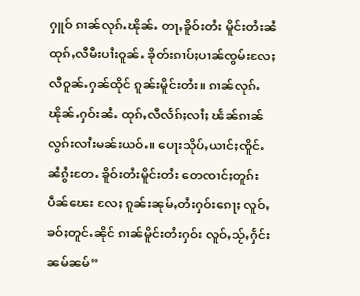ႁူဝ် ၵၢၼ်လုၵ်ႉၽိုၼ်ႉ တႃႇၶိူဝ်းတႆး မိူင်းတႆးၼႆ ထုၵ်ႇလီမီးပၢႆးဝူၼ်ႉ ၶိုတ်းၵၢပ်ႈပၢၼ်ၸွမ်းလႄႈ လီဝူၼ်ႉႁၼ်ထိုင် ၵူၼ်းမိူင်းတႆး။ ၵၢၼ်လုၵ်ႉ ၽိုၼ်ႉႁဝ်းၼႆႉ ထုၵ်ႇလီလႅၵ်ႈလၢႆႈ ၽႅၼ်ၵၢၼ်လွၵ်းလၢႆးမၼ်းယဝ်ႉ။ ပေႃးသိုပ်ႇယၢင်ႈၸိူင်ႉ ၼႆၵွႆးတႄႉ ၶိူဝ်းတႆးမိူင်းတႆး တေၸၢင်ႈတူၵ်းပဵၼ်ၽေး လႄႈ ၵူၼ်းၼုမ်ႇတႆးႁဝ်းၵေႃႈ လူဝ်ႇၶဝ်ႈတူင်ႉၼိုင် ၵၢၼ်မိူင်းတႆးႁဝ်း လူဝ်ႇသႂ်ႇႁႅင်းၼမ်ၼမ်”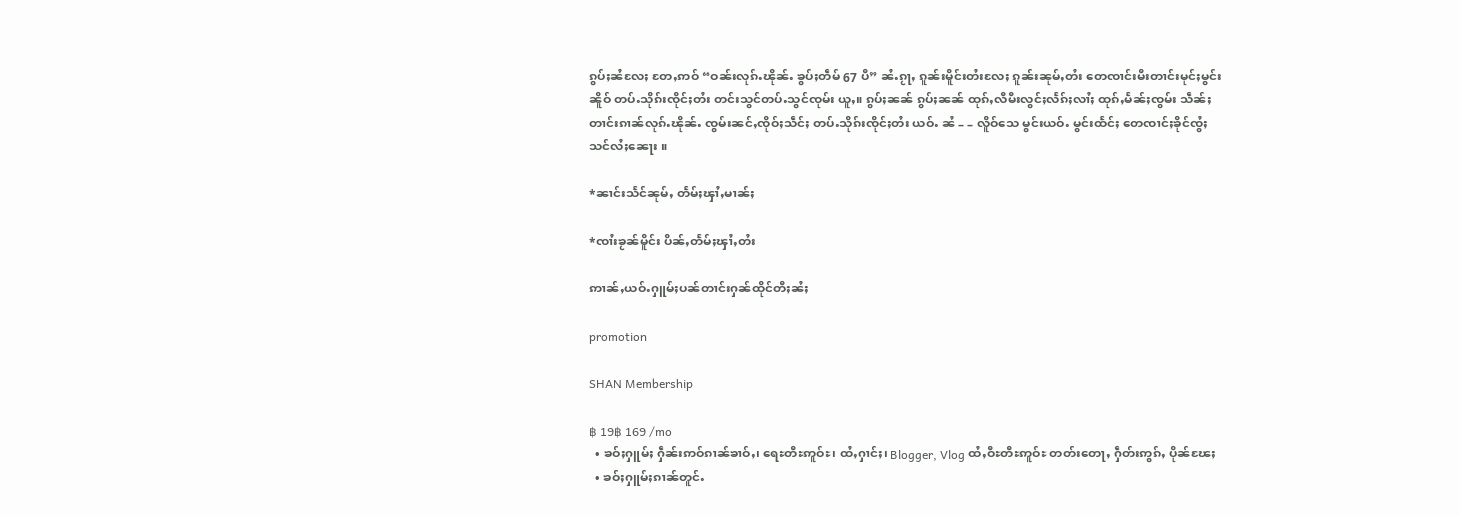ၵွပ်ႈၼႆလႄႈ တႄႇဢဝ် “ဝၼ်းလုၵ်ႉၽိုၼ်ႉ ၶွပ်ႈတဵမ် 67 ပီ” ၼႆႉၵႂႃႇ ၵူၼ်းမိူင်းတႆးလႄႈ ၵူၼ်းၼုမ်ႇတႆး တေၸၢင်းမီးတၢင်းမုင်ႈမွင်း ၼိူဝ် တပ်ႉသိုၵ်းၸိုင်ႈတႆး တင်းသွင်တပ်ႉသွင်ၸုမ်း ယူႇ။ ၵွပ်ႈၼၼ် ၵွပ်ႈၼၼ် ထုၵ်ႇလီမီးလွင်ႈလႅၵ်ႈလၢႆႈ ထုၵ်ႇမႅၼ်ႈၸွမ်း သဵၼ်ႈတၢင်းၵၢၼ်လုၵ်ႉၽိုၼ်ႉ ၸွမ်းၼင်ႇၸိုဝ်ႈသဵင်ႈ တပ်ႉသိုၵ်းၸိုင်ႈတႆး ယဝ်ႉ ၼႆ – – လိူဝ်သေ မွင်းယဝ်ႉ မွင်းထႅင်ႈ တေၸၢင်ႈၶိုင်ၸွႆႈသင်လႆႈၼေႃး ။

*ၼၢင်းသႅင်ၼုမ်ႇ တႅမ်ႈၾၢႆႇမၢၼ်ႈ

*ၸၢႆးၶႂၼ်မိူင်း ပိၼ်ႇတႅမ်ႈၾၢႆႇတႆး

ဢၢၼ်ႇယဝ်ႉႁူမ်ႈပၼ်တၢင်းႁၼ်ထိုင်တီႈၼႆႈ

promotion

SHAN Membership

฿ 19฿ 169 /mo
  • ၶဝ်ႈႁူမ်ႈ ႁဵၼ်းဢဝ်ၵၢၼ်ၶၢဝ်ႇ၊ ရေႊတီႊဢူဝ်ႊ၊ ထႆႇႁၢင်ႈ၊ Blogger, Vlog ထႆႇဝီႊတီႊဢူဝ်ႊ တတ်းတေႃႇ ႁဵတ်းဢွၵ်ႇ ပိုၼ်ၽႄႈ
  • ၶဝ်ႈႁူမ်ႈၵၢၼ်တူင်ႉ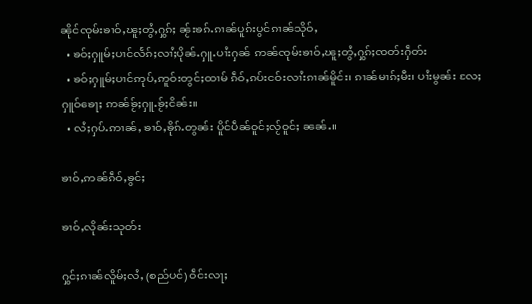ၼိုင်ၸုမ်းၶၢဝ်ႇၽူႈတွႆႇႁွၵ်ႈ ၼႂ်းၶၵ်ႉၵၢၼ်ပူၵ်းပွင်ၵၢၼ်သိုဝ်ႇ
  • ၶဝ်ႈႁူမ်ႈပၢင်လႅၵ်ႈလၢႆႈပိုၼ်ႉႁူႉပၢႆးႁၼ် ဢၼ်ၸုမ်းၶၢဝ်ႇၽူႈတွႆႇႁွၵ်ႈၸတ်းႁဵတ်း
  • ၶဝ်ႈႁူမ်ႈပၢင်ဢုပ်ႇဢူဝ်းတွင်ႈထၢမ် ၵဵဝ်ႇၵပ်းငဝ်းလၢႆးၵၢၼ်မိူင်း၊ ၵၢၼ်မၢၵ်ႈမီး၊ ပၢႆးမွၼ်း လႄႈ ႁူဝ်ၶေႃႈ ဢၼ်ၶႂ်ႈႁူႉၶႂ်ႈငိၼ်း။
  • လႆႈႁပ်ႉဢၢၼ်ႇ ၶၢဝ်ႇၶိုၵ်ႉတွၼ်း ပိူင်ပဵၼ်ဝူင်ႈလႂ်ဝူင်ႈ ၼၼ်ႉ။

ၶၢဝ်ႇဢၼ်ၵဵဝ်ႇၶွင်ႈ

ၶၢဝ်ႇလိုၼ်းသုတ်း

ႁွင်ႈၵၢၼ်လိူမ်ႈလႆႇ (စည်ပင်) ဝဵင်းလႃႈ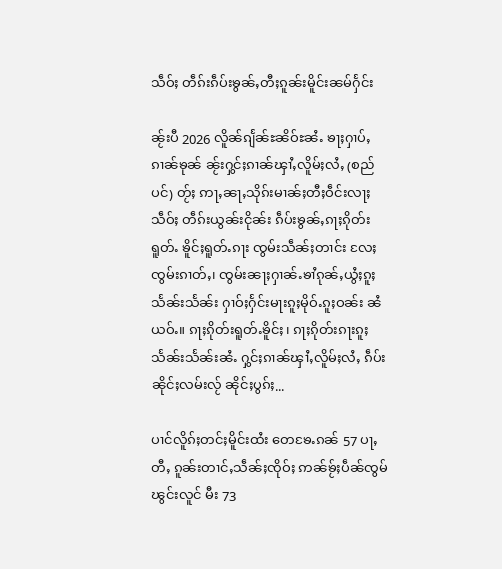သဵဝ်ႈ တဵၵ်းၵဵပ်းၶွၼ်ႇတီႈၵူၼ်းမိူင်းၼမ်ႁႅင်း

ၼႂ်းပီ 2026 လိူၼ်ၵျႅၼ်ႊၼိဝ်ႊၼႆႉ ၶႃႈႁၢပ်ႇၵၢၼ်ၶုၼ် ၼႂ်းႁွင်ႈၵၢၼ်ၾၢႆႇလိူမ်ႈလႆႇ (စည်ပင်) တႂ်ႈ ဢႃႇၼႃႇသိုၵ်းမၢၼ်ႈတီႈဝဵင်းလႃႈသဵဝ်ႈ တဵၵ်းယွၼ်းငိုၼ်း ၵဵပ်းၶွၼ်ႇၵႃႈၵိုတ်းရူတ်ႉ ၶိူင်ႈရူတ်ႉၵႃး ၸွမ်းသဵၼ်ႈတၢင်း လႄႈ ၸွမ်းၵၢတ်ႇ၊ ၸွမ်းၼႃႈႁၢၼ်ႉၶၢႆၵုၼ်ႇယွႆႈၵူႈသႅၼ်းသႅၼ်း ႁၢဝ်ႈႁႅင်းမႃးၵူႈမိုဝ်ႉၵူႈဝၼ်း ၼႆယဝ်ႉ။ ၵႃႈၵိုတ်းရူတ်ႉၶိူင်ႈ၊ ၵႃႈၵိုတ်းၵႃးၵူႈသႅၼ်းသႅၼ်းၼႆႉ ႁွင်ႈၵၢၼ်ၾၢႆႇလိူမ်ႈလႆႇ ၵဵပ်း ၼိုင်ႈလမ်းလႂ် ၼိုင်ႈပွၵ်ႈ...

ပၢင်လိူၵ်ႈတင်ႈမိူင်းထႆး တေၶႄႉၵၼ် 57 ပႃႇတီႇ ၵူၼ်းတၢင်ႇသဵၼ်ႈၸိုဝ်ႈ ဢၼ်ၶႂ်ႈပဵၼ်ၸွမ်ၽွင်းလူင် မီး 73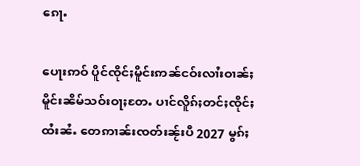ၵေႃႉ

ပေႃးဢဝ် ပိူင်ၸိုင်ႈမိူင်းဢၼ်ငဝ်းလၢႆးဝၢၼ်ႈမိူင်းၼိမ်သဝ်းဝႃႈတႄႉ ပၢင်လိူၵ်ႈတင်ႈၸိုင်ႈထႆးၼႆႉ တေဢၢၼ်းၸတ်းၼႂ်းပီ 2027 မွၵ်ႈ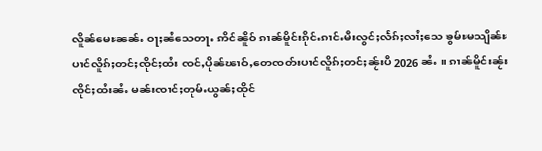လိူၼ်မေႊၼၼ်ႉ ဝႃႈၼႆသေတႃႉ ဢိင်ၼိူဝ် ၵၢၼ်မိူင်းၵိုင်ႉၵၢင်ႉမီးလွင်ႈလႅၵ်ႈလၢႆႈသေ ၶွမ်ႊမသျိၼ်ႊပၢင်လိူၵ်ႈတင်ႈၸိုင်ႈထႆး ၸင်ႇပိုၼ်ၽၢဝ်ႇတေၸတ်းပၢင်လိူၵ်ႈတင်ႈၼႂ်းပီ 2026 ၼႆႉ ။ ၵၢၼ်မိူင်းၼႂ်းၸိုင်ႈထႆးၼႆႉ မၼ်းၸၢင်ႈတုမ်ႉယွၼ်ႈထိုင်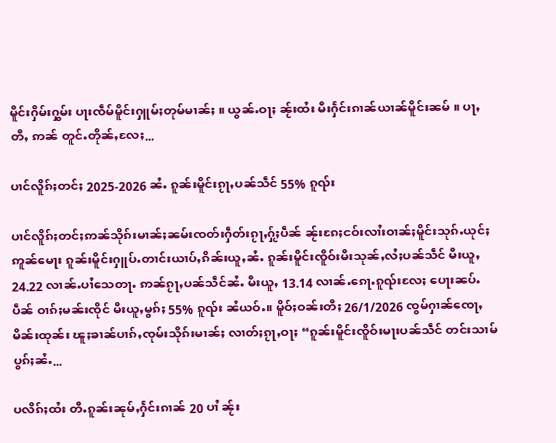မိူင်းႁိမ်းႁွမ်း ပႃးၸဵမ်မိူင်းႁူမ်ႈတုမ်မၢၼ်ႈ ။ ယွၼ်ႉဝႃႈ ၼႂ်းထႆး မီးႁႅင်းၵၢၼ်ယၢၼ်မိူင်းၼမ် ။ ပႃႇတီႇ ဢၼ် တူင်ႉတိုၼ်ႇလႄႈ...

ပၢင်လိူၵ်ႈတင်ႈ 2025-2026 ၼႆႉ ၵူၼ်းမိူင်းၵႂႃႇပၼ်သဵင် 55% ၵူၺ်း

ပၢင်လိူၵ်ႈတင်ႈဢၼ်သိုၵ်းမၢၼ်ႈၼမ်းၸတ်းႁဵတ်းၵႂႃႇႁႂ်ႈပဵၼ် ၼႂ်းၵႄႈငဝ်းလၢႆးဝၢၼ်ႈမိူင်းသုၵ်ႉယုင်ႈ ဢူၼ်မေႃး ၵူၼ်းမိူင်းႁူပ်ႉတၢင်းယၢပ်ႇၵိၼ်းယူႇၼႆႉ ၵူၼ်းမိူင်းၸိူဝ်းမီးသုၼ်ႇလႆႈပၼ်သဵင် မီးယူႇ 24.22 လၢၼ်ႉပၢႆသေတႃႉ ဢၼ်ၵႂႃႇပၼ်သဵင်ၼႆႉ မီးယူႇ 13.14 လၢၼ်ႉၵေႃႉၵူၺ်းလႄႈ ပေႃးၼပ်ႉပဵၼ် ဝၢၵ်ႈမၼ်းၸိုင် မီးယူႇမွၵ်ႈ 55% ၵူၺ်း ၼႆယဝ်ႉ။ မိူဝ်ႈဝၼ်းတီႈ 26/1/2026 ၸွမ်ႁၢၼ်ၸေႃႇမိၼ်းထုၼ်း ၽူႈၶၢၼ်ပၢၵ်ႇၸုမ်းသိုၵ်းမၢၼ်ႈ လၢတ်ႈၵႂႃႇဝႃႈ “ၵူၼ်းမိူင်းၸိူဝ်းမႃးပၼ်သဵင် တင်းသၢမ်ပွၵ်ႈၼႆႉ...

ပလိၵ်ႈထႆး တီႉၵူၼ်းၼုမ်ႇႁႅင်းၵၢၼ် 20 ပၢႆ ၼႂ်း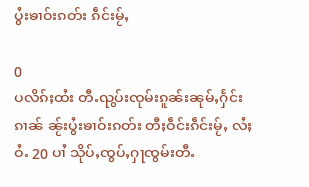ပွႆးၶၢဝ်းၵတ်း ၵဵင်းမႂ်ႇ

0
ပလိၵ်ႈထႆး တီႉၺွပ်းၸုမ်းၵူၼ်းၼုမ်ႇႁႅင်းၵၢၼ် ၼႂ်းပွႆးၶၢဝ်းၵတ်း တီႈဝဵင်းၵဵင်းမႂ်ႇ လႆႈဝႆႉ 20 ပၢႆ သိုပ်ႇၸွပ်ႇႁႃၸွမ်းတီႉ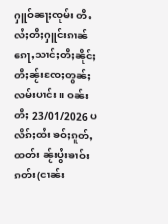ႁူဝ်ၼႃႈၸုမ်း တီႉလႆႈတီႈႁူင်းၵၢၼ်ၵေႃႇသၢင်ႈတီႈၼိုင်ႈ တီႈၼႂ်းၸႄႈတွၼ်ႈလမ်းပၢင်း။ ဝၼ်းတီႈ 23/01/2026 ပလိၵ်ႈထႆး ၶဝ်ႈၵူတ်ႇထတ်း ၼႂ်းပွႆးၶၢဝ်းၵတ်း(ငၢၼ်း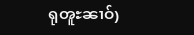ရုၻူႊၼၢဝ်)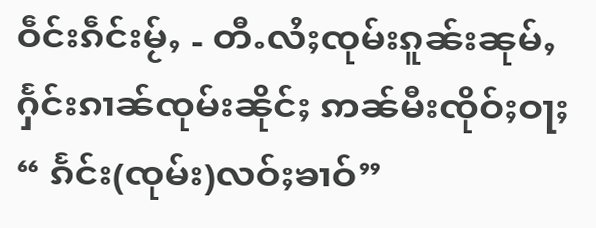ဝဵင်းၵဵင်းမႂ်ႇ - တီႉလႆႈၸုမ်းၵူၼ်းၼုမ်ႇႁႅင်းၵၢၼ်ၸုမ်းၼိုင်ႈ ဢၼ်မီးၸိုဝ်ႈဝႃႈ “ ၵႅင်း(ၸုမ်း)လဝ်ႈၶၢဝ်”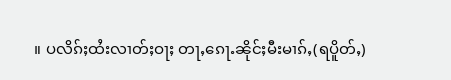။ ပလိၵ်ႈထႆးလၢတ်ႈဝႃႈ တႃႇၵေႃႉၼိုင်ႈမီးမၢၵ်ႇ(ရပိူတ်ႇ)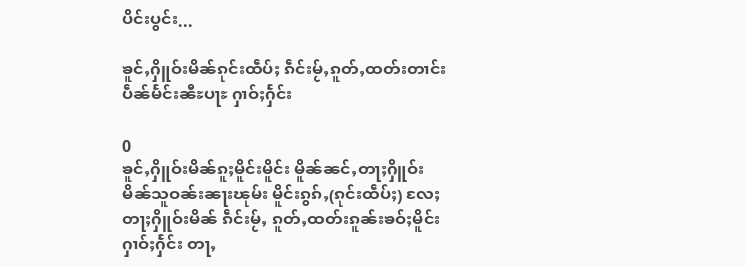ပိင်းပွင်း...

ၶူင်ႇႁိူဝ်းမိၼ်ၵုင်းထဵပ်ႈ ၵဵင်းမႂ်ႇၵူတ်ႇထတ်းတၢင်းပဵၼ်မႅင်းၼီႊပႃႊ ႁၢဝ်ႈႁႅင်း

0
ၶူင်ႇႁိူဝ်းမိၼ်ၵူႈမိူင်းမိူင်း မိူၼ်ၼင်ႇတႃႈႁိူဝ်းမိၼ်သူဝၼ်းၼႃးၽုမ်း မိူင်းၵွၵ်ႇ(ၵုင်းထဵပ်ႈ) လႄႈ တႃႈႁိူဝ်းမိၼ် ၵဵင်းမႂ်ႇ ၵူတ်ႇထတ်းၵူၼ်းၶဝ်ႈမိူင်းႁၢဝ်ႈႁႅင်း တႃႇ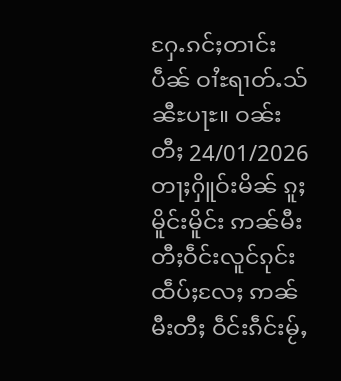ႁႄႉၵင်ႈတၢင်းပဵၼ် ဝၢႆႊရၢတ်ႉသ် ၼီႊပႃႊ။ ဝၼ်းတီႈ 24/01/2026 တႃႈႁိူဝ်းမိၼ် ၵူႈမိူင်းမိူင်း ဢၼ်မီးတီႈဝဵင်းလူင်ၵုင်းထဵပ်ႈလႄႈ ဢၼ်မီးတီႈ ဝဵင်းၵဵင်းမႂ်ႇ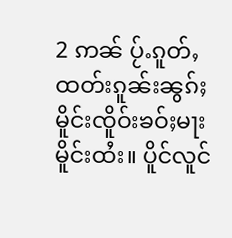2 ဢၼ် ပႂ်ႉၵူတ်ႇထတ်းၵူၼ်းၼွၵ်ႈမိူင်းၸိူဝ်းၶဝ်ႈမႃးမိူင်းထႆး။ ပိူင်လူင်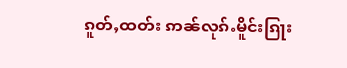ၵူတ်ႇထတ်း ဢၼ်လုၵ်ႉမိူင်းၵြႃး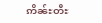ဢိၼ်ႊတီႊ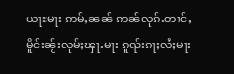ယႃႊမႃး ဢမ်ႇၼၼ် ဢၼ်လုၵ်ႉတၢင်ႇမိူင်းၼႂ်းလုမ်ႈၾႃႉမႃး ၵူၺ်းၵႃႈလႆႈမႃး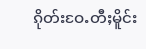ၵိုတ်းဝႄႉတီႈမိူင်း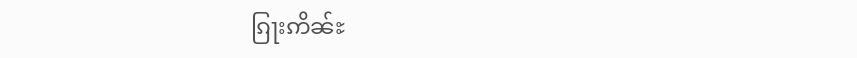ၵြႃးဢိၼ်ႊ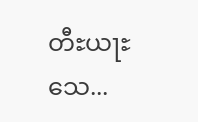တီႊယႃႊသေ...